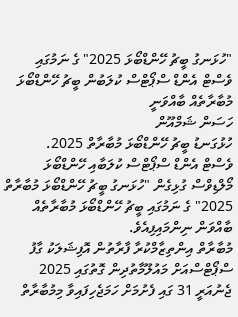"ހުޅަނގު ބީޗު ހޭންޑްބޯޅަ 2025" ގެ ނަމުގައި ވެސްޓް އެންޑް ސްޕޯޓްސް ކުލަބުން ބީޗު ހޭންޑްބޯޅަ މުބާރާތެއް ބާއްވަނީ
ހަސަން ޝަމްއޫން
ހުޅުގަނޑު ބީޗު ހޭންޑްބޯޅަ މުބާރާތް 2025.
ވެސްޓް އެންޑް ސްޕޯޓްސް ކުލަބާއި ހޭންޑްބޯޅަ މޯލްޑިވްސް ގުޅިގެން "ހުޅަނގު ބީޗު ހޭންޑްބޯޅަ މުބާރާތް 2025" ގެ ނަމުގައި ބީޗު ހޭންޑްބޯޅަ މުބާރާތެއް ބާއްވަން ނިންމައިފިއެވެ.
މުބާރާތް އިންތިޒާމްކުރާ ފާރާތުން އޮފިޝަލަކު ގާފު ސްޕޯޓްސްއަށް މައުލޫމާތުދިން ގޮތުގައި 2025 ޖެނުއަރީ 31 ގައި ފެށުމަށް ހަމަޖެހިފައިވާ މިމުބާރާތް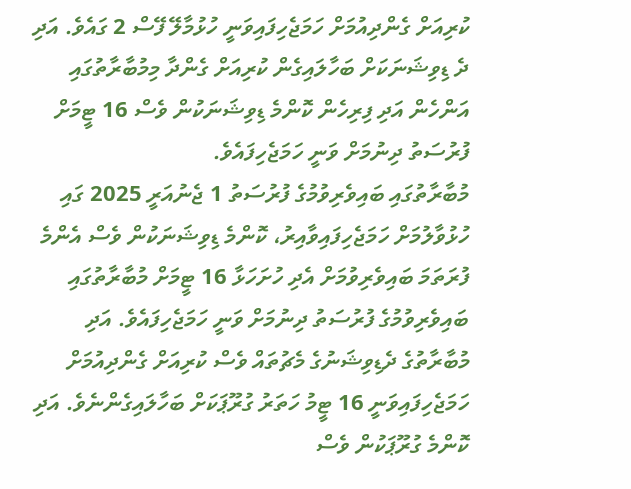ކުރިއަށް ގެންދިއުމަށް ހަމަޖެހިފައިވަނީ ހުޅުމާލޭ ފޭސް 2 ގައެވެ. އަދި ދެ ޑިވިޝަނަކަށް ބަހާލައިގެން ކުރިއަށް ގެންދާ މިމުބާރާތުގައި އަންހެން އަދި ފިރިހެން ކޮންމެ ޑިވިޝަނަކުން ވެސް 16 ޓީމަށް ފުރުސަތު ދިނުމަށް ވަނީ ހަމަޖެހިފައެވެ.
މުބާރާތުގައި ބައިވެރިވުމުގެ ފުރުސަތު 1 ޖެނުއަރީ 2025 ގައި ހުޅުވާލުމަށް ހަމަޖެހިފައިވާއިރު، ކޮންމެ ޑިވިޝަނަކުން ވެސް އެންމެ ފުރަތަމަ ބައިވެރިވުމަށް އެދި ހުށަހަޅާ 16 ޓީމަށް މުބާރާތުގައި ބައިވެރިވުމުގެ ފުރުސަތު ދިނުމަށް ވަނީ ހަމަޖެހިފައެވެ. އަދި މުބާރާތުގެ ދެޑިވިޝަނުގެ މެޗުތައް ވެސް ކުރިއަށް ގެންދިއުމަށް ހަމަޖެހިފައިވަނީ 16 ޓީމު ހަތަރު ގުރޫޕަކަށް ބަހާލައިގެންނެވެ. އަދި ކޮންމެ ގުރޫޕަކުން ވެސް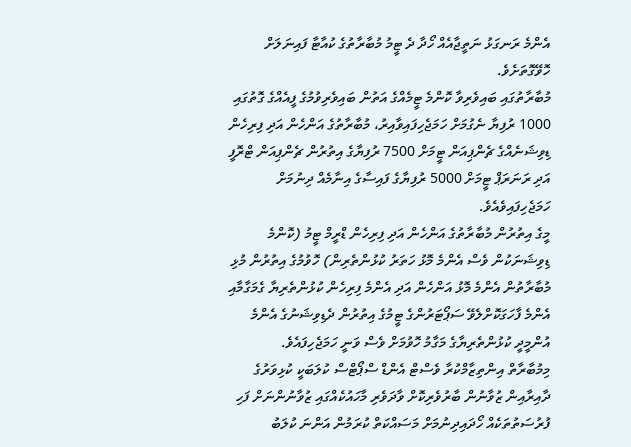އެންމެ ރަނގަޅު ނަތީޖާއެއް ހޯދާ ދެ ޓީމު މުބާރާތުގެ ކުއާޓާ ފައިނަލަށް ހޮވޭގޮތަށެވެ.
މުބާރާތުގައި ބައިވެރިވާ ކޮންމެ ޓީމެއްގެ އަތުން ބައިވެރިވުމުގެ ފީއެއްގެ ގޮތުގައި 1000 ރުފިޔާ ނެގުމަށް ހަމަޖެހިފައިވާއިރު، މުބާރާތުގެ އަންހެން އަދި ފިރިހެން ޑިވިޝަނެއްގެ ޗެންޕިއަން ޓީމަށް 7500 ރުފިޔާގެ އިތުރުން ޗެންޕިއަން ޓްރޮފީ އަދި ރަނަރަޕް ޓީމަށް 5000 ރުފިޔާގެ ފައިސާގެ އިނާމެއް ދިނުމަށް ހަމަޖެހިފައިވެއެވެ.
މީގެ އިތުރުން މުބާރާތުގެ އަންހެން އަދި ފިރިހެން ޑްރީމް ޓީމު (ކޮންމެ ޑިވިޝަނަކުން ވެސް އެންމެ މޮޅު ހަތަރު ކުޅުންތެރިން) ހޮވުމުގެ އިތުރުން މުޅި މުބާރާތުން އެންމެ މޮޅު އަންހެން އަދި އެންމެ ފިރިހެން ކުޅުންތެރިޔާ ގެމަގާމާއި އެންމެ ފާހަގަކޮށްލެވޭ ސަޕޯޓަރުންގެ ޓީމުގެ އިތުރުން ދެޑިވިޝަނުގެ އެންމެ އުންމީދީ ކުޅުންތެރިޔާގެ މަގާމު ހޮވުމަށް ވެސް ވަނީ ހަމަޖެހިފައެވެ.
މިމުބާރާތް އިންތިޒާމްކުރާ ވެސްޓް އެންޑް ސްޕޯޓްސް ކުލަބަކީ ކުޅިވަރުގެ ދާއިރާއިން ޒުވާނުން ބާރުވެރިކޮށް ވާދަވެރި މާހައުކެއްގައި ޒުވާނުންނަށް ފަހި ފުރުސަތުތަކެއް ހޯދައިދިނުމަށް މަސައްކަތް ކުރަމުން އަންނަ ކުލަބު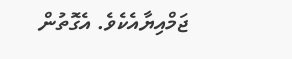ޖަމްއިޔާއެކެވެ. އެގޮތުން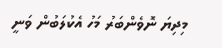މިދިޔަ ނޮވެންބަރު މަހު އެކުލަބުން ވަނީ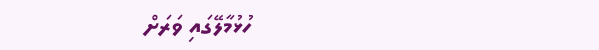ހުޅުމާލޭގައި ވަރަށް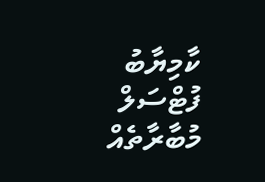ކާމިޔާބު ފުޓްސަލް މުބާރާތެއް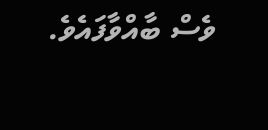ވެސް ބާއްވާފައެވެ.